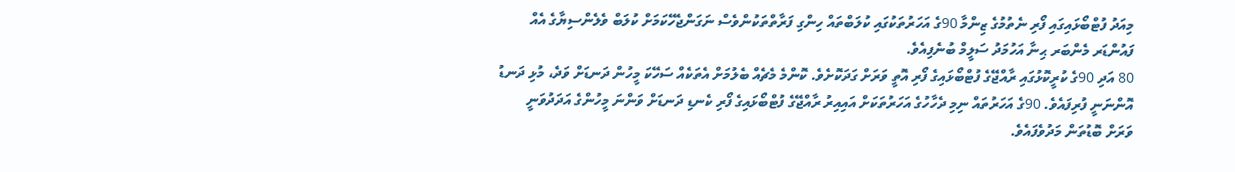މިއަދު ފުޓްބޯޅައިގައި ފޯރި ނެތުމުގެ ޒިންމާ 90ގެ އަހަރުތަކުގައި ކުލަބްތައް ހިންގި ފަރާތްތަކުންވެސް ނަގަންޖެހޭކަމަށް ކުލަބް ވެލެންސިޔާގެ އެއް ފައުންޑަރ މެންބަރ ޙިނާ އަހުމަދު ސަލީމް ބުނެފިއެވެ.
80 އަދި 90ގެ ކުރީކޮޅުގައި ރާއްޖޭގެ ފުޓްބޯޅައިގެ ފޯރި އޮތީ ވަރަށް ގަދަކޮށެވެ. ކޮންމެ މެޗެއް ބެލުމަށް އެތަކެއް ސަހޭކަ މީހުން ދަނޑަށް ވަދެ، މުޅި ދަނޑު އޮންނަނީ ފުރިފައެވެ. 90ގެ އަހަރުތައް ނިމި ދެހާހުގެ އަހަރުތަކަށް އައިއިރު ރާއްޖޭގެ ފުޓްބޯޅައިގެ ފޯރި ކެނޑި ދަނޑަށް ވަންނަ މީހުންގެ އަދަދުވަނީ ވަރަށް ބޮޑުތަން މަދުވެފައެވެ.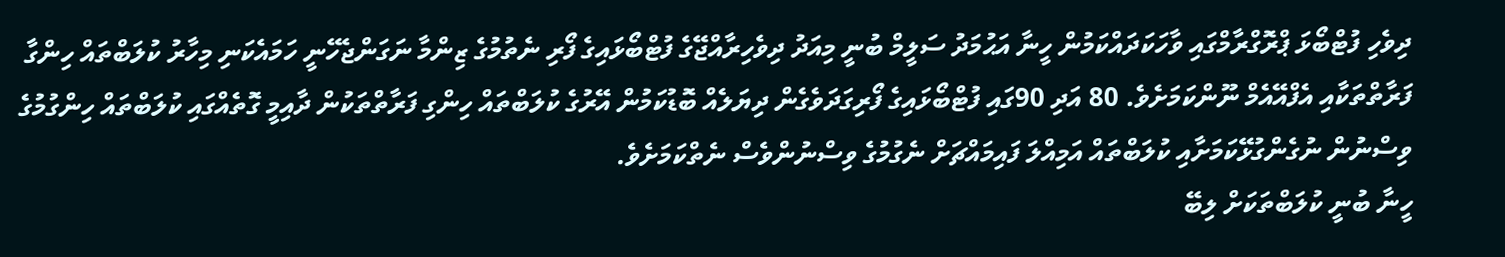ދިވެހި ފުޓްބޯޅަ ޕްރޮގްރާމްގައި ވާހަކަދައްކަމުން ހީނާ އަޙުމަދު ސަލީމް ބުނީ މިއަދު ދިވެހިރާއްޖޭގެ ފުޓްބޯޅައިގެ ފޯރި ނެތުމުގެ ޒިންމާ ނަގަންޖެހޭނީ ހަމައެކަނި މިހާރު ކުލަބްތައް ހިންގާ ފަރާތްތަކާއި އެފްއޭއެމް ނޫންކަމަށެވެ. 80 އަދި 90ގައި ފުޓްބޯޅައިގެ ފޯރިގަދަވެގެން ދިޔަލެއް ބޮޑުކަމުން އޭރުގެ ކުލަބްތައް ހިންގި ފަރާތްތަކުން ދާއިމީ ގޮތެއްގައި ކުލަބްތައް ހިންގުމުގެ ވިސްނުން ނުގެންގުޅޭކަމަށާއި ކުލަބްތައް އަމިއްލަ ފައިމައްޗަށް ނެގުމުގެ ވިސްނުންވެސް ނެތްކަމަށެވެ.
ހީނާ ބުނީ ކުލަބްތަކަށް ލިބޭ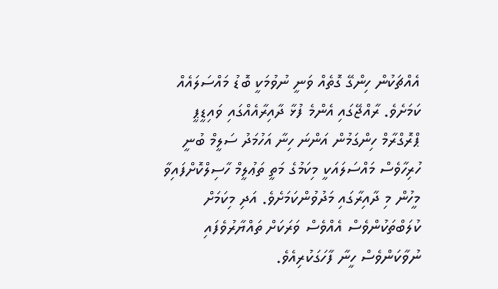އެއްޗަކުން ހިންގޭ ގޮތެއް ވަނީ ނުވުމަކީ ބޮޑު މައްސަލައެއް ކަމަށެވެ. ރާއްޖޭގައި އެންމެ ފުޅާ ދާއިރާއެއްގައި ވައިޑީޕީ ޕްރޮގްރާމް ހިންގަމުން އަންނަ ހިނާ އަހުމަދު ސަލީމް ބުނީ ހުރިހާވެސް މައްސަލައަކީ މިކަމުގެ މަތީ ތަޢުލީމް ހާސިލްކޮށްފައިވާ މީހުން މި ދާއިރާގައި މަދުވުންކަމަށެވެ. އަދި މިކަމަށް ކުލަބްތަކުންވެސް އެއްވެސް ވަރަކަށް ތައްޔާރުވެފައި ނުވާކަންވެސް ހީނާ ފާހަގަކުރިއެވެ.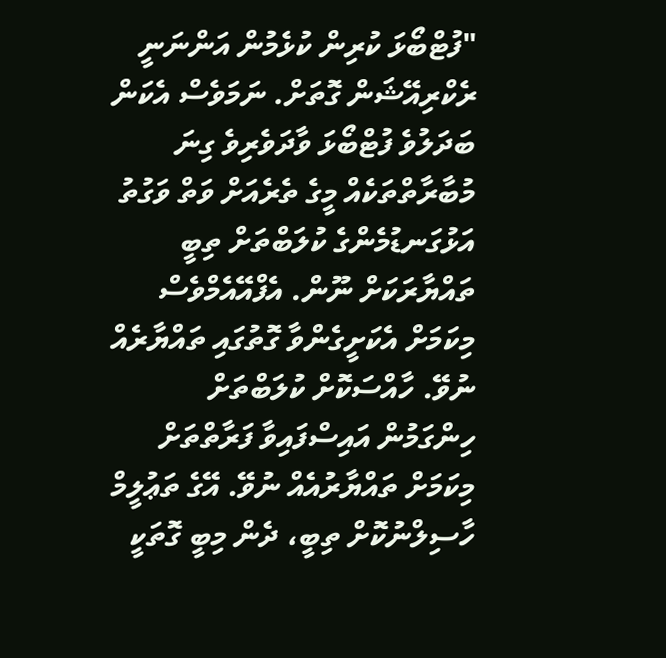"ފުޓްބޯޅަ ކުރިން ކުޅެމުން އަންނަނީ ރެކްރިއޭޝަން ގޮތަށް. ނަމަވެސް އެކަން ބަދަލުވެ ފުޓްބޯޅަ ވާދަވެރިވެ ގިނަ މުބާރާތްތަކެއް މީގެ ތެރެއަށް ވަތް ވަގުތު އަޅުގަނޑުމެންގެ ކުލަބްތަށް ތިބީ ތައްޔާރަކަށް ނޫން. އެފްއޭއެމްވެސް މިކަމަށް އެކަށީގެންވާ ގޮތުގައި ތައްޔާރެއް ނުވޭ. ހާއްސަކޮށް ކުލަބްތަށް ހިންގަމުން އައިސްފައިވާ ފަރާތްތަށް މިކަމަށް ތައްޔާރުއެއް ނުވޭ. އޭގެ ތަޢުލީމް ހާސިލްނުކޮށް ތިބީ، ދެން މިބީ ގޮތަކީ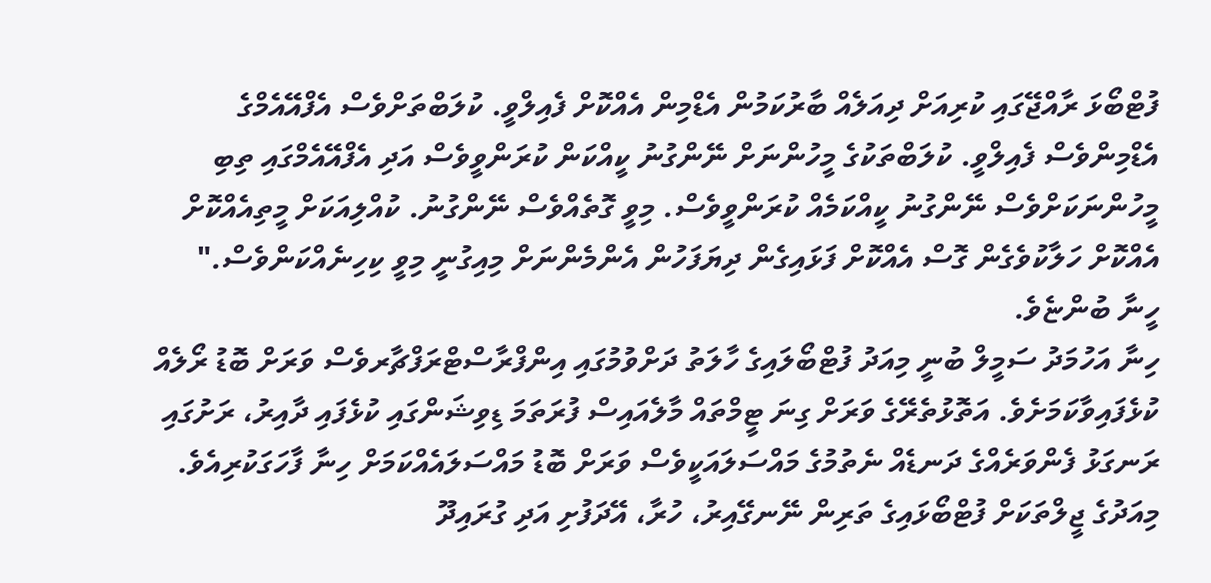ފުޓްބޯޅަ ރާއްޖޭގައި ކުރިއަށް ދިއަލެއް ބާރުކަމުން އެޑްމިން އެއްކޮށް ފެއިލްވީ. ކުލަބްތަށްވެސް އެފްއޭއެމްގެ އެޑްމިންވެސް ފެއިލްވީ. ކުލަބްތަކުގެ މީހުންނަށް ނޭންގުނު ކީއްކަން ކުރަންވީވެސް އަދި އެފްއޭއެމްގައި ތިބި މީހުންނަކަށްވެސް ނޭންގުނު ކީއްކަމެއް ކުރަންވީވެސް. މިވީ ގޮތެއްވެސް ނޭންގުނު. ކުއްލިއަކަށް މީތިއެއްކޮށް އެއްކޮށް ހަލާކުވެގެން ގޮސް އެއްކޮށް ފަޅައިގެން ދިޔަފަހުން އެންމެންނަށް މިއިގުނީ މިވީ ކިހިނެއްކަންވެސް." ހީނާ ބުންޏެވެ.
ހިނާ އަހުމަދު ސަމީލް ބުނީ މިއަދު ފުޓްބޯލައިގެ ހާލަތު ދަށްވުމުގައި އިންފްރާސްޓްރަފްޗާރވެސް ވަރަށް ބޮޑު ރޯލެއް ކުޅެފައިވާކަމަށެވެ. އަތޮޅުތެރޭގެ ވަރަށް ގިނަ ޓީމްތައް މާލެއައިސް ފުރަތަމަ ޑިވިޝަންގައި ކުޅެފައި ދާއިރު، ރަށުގައި ރަނގަޅު ފެންވަރެއްގެ ދަނޑެއް ނެތުމުގެ މައްސަލައަކީވެސް ވަރަށް ބޮޑު މައްސަލައެއްކަމަށް ހިނާ ފާހަގަކުރިއެވެ. މިއަދުގެ ޖީލްތަކަށް ފުޓްބޯޅައިގެ ތަރިން ނޭނގޭއިރު، ހުރާ، އޭދަފުށި އަދި ގުރައިދޫ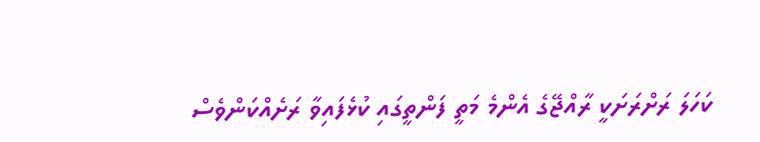ކަހަލަ ރަށްރަށަކީ ރާއްޖޭގެ އެންމެ މަތީ ފަންތީގައި ކުޅެފައިވާ ރަށެއްކަންވެސް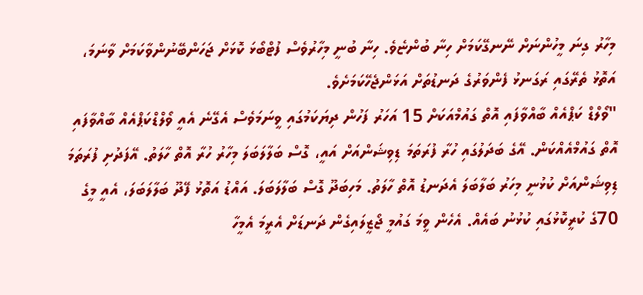މިހާރު ގިނަ މީހުންނަށް ނޭނގޭކަމަށް ހިނާ ބުންޏެވެ. ހިނާ ބުނީ މިހާރުވެސް ފުޓްބޯޅަ ކޮޅަށް ޖަހަންބޭނުންވާކަމަށް ވާނަމަ، އަތޮޅު ތެރޭގައި ރަގަނޅު ފެންވަރުގެ ދަނޑުތަށް އަޅަންޖެހޭކަމަށެވެ.
"ވޯލްޑް ކަޕްއެއް ބާއްވާފައި އޮތް ގައުމްއަކަށް 15 އަހަރު ފަހުން ދިޔަކަމުގައި ވީނަމަވެސް އެގޭނެ އެއީ ވޯލްޑްކަޕްއެއް ބާއްވާފައި އޮތް ގައުމްއެއްކަން. އޭގެ ބަދަލުގައި ހުރާ ފުރަތަމަ ޑިވިޝަންއަށް އައީ، ގޮސް ބަލާލަބަލަ މިހާރު ހުރާ އޮތް ހާލަތު. އޭފަދުށި ފުރަތަމަ ޑިވިޝަންއަށް ކުޅުނީ މިހަރު ބަލާބަލަ އެދަނޑު އޮތް ހާލަތު. މަހިބަދޫ ގޮސް ބަލާލަބަލަ. އައްޑު އަތޮޅު ފޭދޫ ބަލާލަބަލަ، އެއީ މީގެ 70ގެ ކުރީކޮޅުގައި ކުޅުނު ބައެއް. އެހެން ވީމަ ގައުމީ ޖޯޒީލައިގެން ދަނޑަށް އެރީމަ އެމީހާ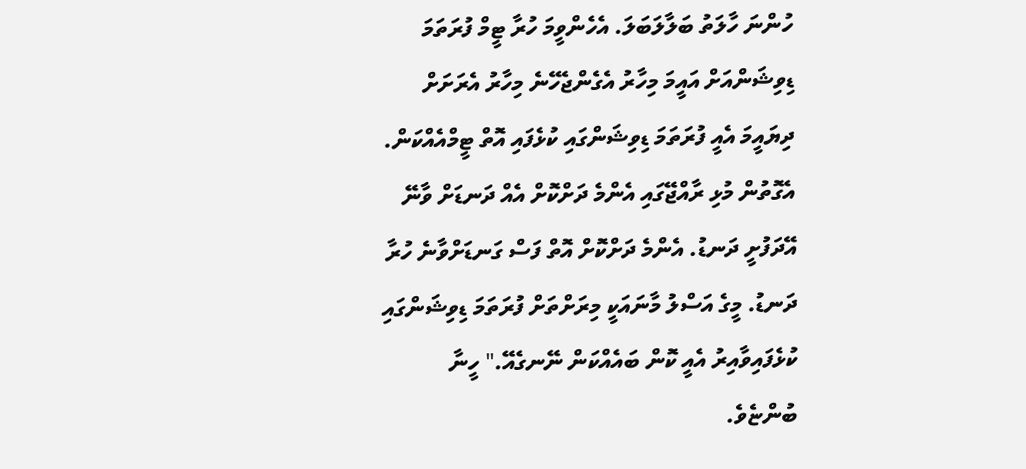ހުންނަ ހާލަތު ބަލާލަބަލަ. އެހެންވީމަ ހުރާ ޓީމް ފުރަތަމަ ޑިވިޝަންއަށް އައީމަ މިހާރު އެގެންޖެހޭނެ މިހާރު އެރަށަށް ދިޔައީމަ އެއީ ފުރަތަމަ ޑިވިޝަންގައި ކުޅެފައި އޮތް ޓީމްއެއްކަން. އެގޮތުން މުޅި ރާއްޖޭގައި އެންމެ ދަށްކޮށް އެއް ދަނޑަށް ވާނޭ އޭދަފުށީ ދަނޑު. އެންމެ ދަށްކޮށް އޮތް ފަސް ގަނޑަށްވާނެ ހުރާ ދަނޑު. މީގެ އަސްލު މާނައަކީ މިރަށްތަށް ފުރަތަމަ ޑިވިޝަންގައި ކުޅެފައިވާއިރު އެއީ ކޮން ބައެއްކަން ނޭނގެއޭ." ހީނާ ބުންޏެވެ.